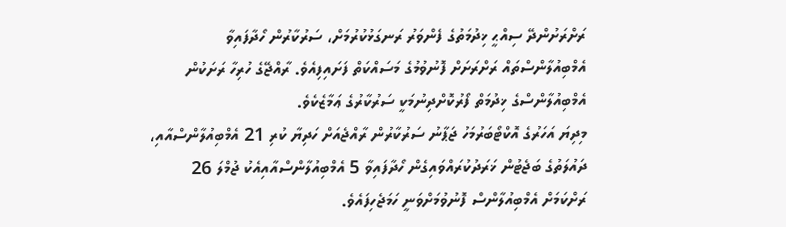ރަށްރަށުންދޭ ސިއްޙީ ޚިދުމަތުގެ ފެންވަރު ރަނގަޅުކުރުމަށް، ސަރުކާރުން ހޯދާފައިވާ އެމްބިއުލާންސްތައް ރަށްރަށަށް ފޮނުވުމުގެ މަސައްކަތް ފަށައިފިއެވެ. ރާއްޖޭގެ ހުރިހާ ރަށަކުން އެމްބިއުލާންސްގެ ޚިދުމަތް ފޯރުކޮށްދިނުމަކީ ސަރުކާރުގެ ޢަމާޒެކެވެ.
މިދިޔަ އަހަރުގެ އޮކްޓޯބަރުމަހު ޖަޕާނު ސަރުކާރުން ރާއްޖެއަށް ހަދިޔާ ކުރި 21 އެމްބިއުލާންސްއާއި، ދައުލަތުގެ ބަޖެޓުން ޚަރަދުކުރައްވައިގެން ހޯދާފައިވާ 5 އެމްބިއުލާންސްއާއިއެކު ޖުމްލަ 26 ރަށްކަމަށް އެމްބިއުލާންސް ފޮނުވުމަށްވަނީ ހަމަޖެހިފައެވެ.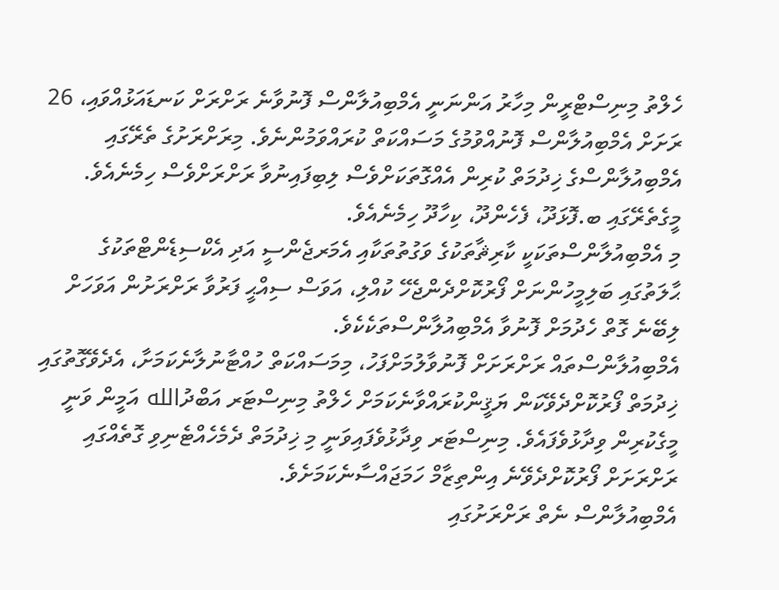ހެލްތު މިނިސްޓްރީން މިހާރު އަންނަނީ އެމްބިއުލާންސް ފޮނުވާނެ ރަށްރަށް ކަނޑައަޅުއްވައި، 26 ރަށަށް އެމްބިއުލާންސް ފޮނުއްވުމުގެ މަސައްކަތް ކުރައްވަމުންނެވެ. މިރަށްރަށުގެ ތެރޭގައި އެމްބިއުލާންސްގެ ޚިދުމަތް ކުރިން އެއްގޮތަކަށްވެސް ލިބިފައިނުވާ ރަށްރަށްވެސް ހިމެނެއެވެ. މީގެތެރޭގައި ބ.ފޮޅަދޫ، ފެހެންދޫ، ކިހާދޫ ހިމެނެއެވެ.
މި އެމްބިއުލާންސްތަކަކީ ކާރިޘާތަކުގެ ވަގުތުތަކާއި އެމަރޖެންސީ އަދި އެކްސިޑެންޓްތަކުގެ ޙާލަތުގައި ބަލިމީހުންނަށް ފޯރުކޮށްދެންޖެހޭ ކުއްލި، އަވަސް ސިއްޙީ ފަރުވާ ރަށްރަށުން އަވަހަށް ލިބޭނެ ގޮތް ހެދުމަށް ފޮނުވާ އެމްބިއުލާންސްތަކެކެވެ.
އެމްބިއުލާންސްތައް ރަށްރަށަށް ފޮނުވާލުމަށްފަހު، މިމަސައްކަތް ހުއްޓާނުލާނެކަމަށާ، އެދެވޭގޮތުގައި ޚިދުމަތް ފޯރުކޮށްދެވޭކަން ޔަޤީންކުރައްވާނެކަމަށް ހެލްތު މިނިސްޓަރ އަބްދުالله އަމީން ވަނީ މީގެކުރިން ވިދާޅުވެފައެވެ. މިނިސްޓަރ ވިދާޅުވެފައިވަނީ މި ޚިދުމަތް ދެމެހެއްޓެނިވި ގޮތެއްގައި ރަށްރަށަށް ފޯރުކޮށްދެވޭނެ އިންތިޒާމް ހަމަޖައްސާނެކަމަށެވެ.
އެމްބިއުލާންސް ނެތް ރަށްރަށުގައި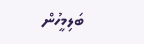ބަލިމީހުން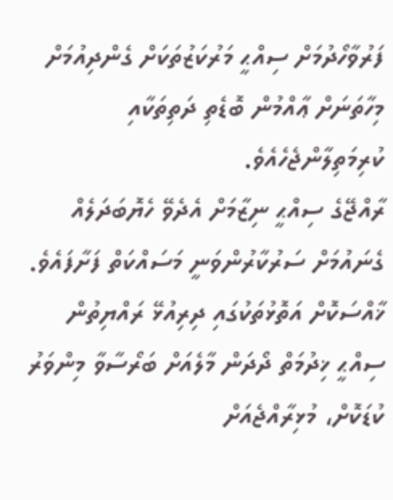ފަރުވާހޯދުމަށް ސިއްޙީ މަރުކަޒުތަކަށް ގެންދިއުމަށް މިހާތަނަށް ޢާއްމުން ބޮޑެތި ދަތިތަކާއި ކުރިމަތިލާންޖެހެއެވެ.
ރާއްޖޭގެ ސިއްޙީ ނިޒާމަށް އެދެވޭ ހެޔޮބަދަލެއް ގެނައުމަށް ސަރުކާރުންވަނީ މަސައްކަތް ފަށާފައެވެ. ޚާއްސަކޮށް އަތޮޅުތަކުގައި ދިރިއުޅޭ ރައްޔިތުން ސިއްޙީ ޚިދުމަތް ދޯދަން މާލެއަށް ބަރޯސާވާ މިންވަރު ކުޑަކޮށް، މުޅިރާއްޖެއަށް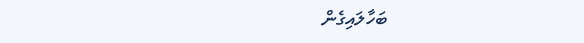ބަހާލައިގެން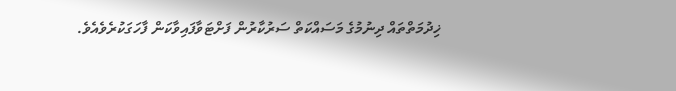ޚިދުމަތްތައް ދިނުމުގެ މަސައްކަތް ސަރުކާރުން ފަށްޓަވާފައިވާކަން ފާހަގަކުރެވެއެވެ.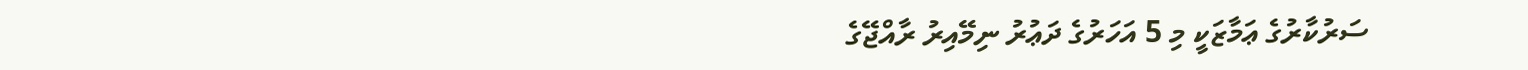ސަރުކާރުގެ ޢަމާޒަކީ މި 5 އަހަރުގެ ދަޢުރު ނިމޭއިރު ރާއްޖޭގެ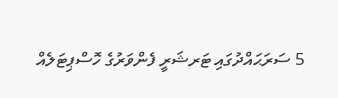5 ސަރަޙައްދުގައި ޓަރޝަރީ ފެންވަރުގެ ހޮސްޕިޓަލެއް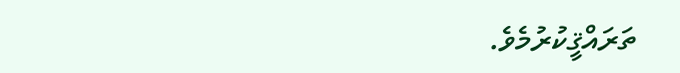ތަރައްޤީކުރުމެވެ.